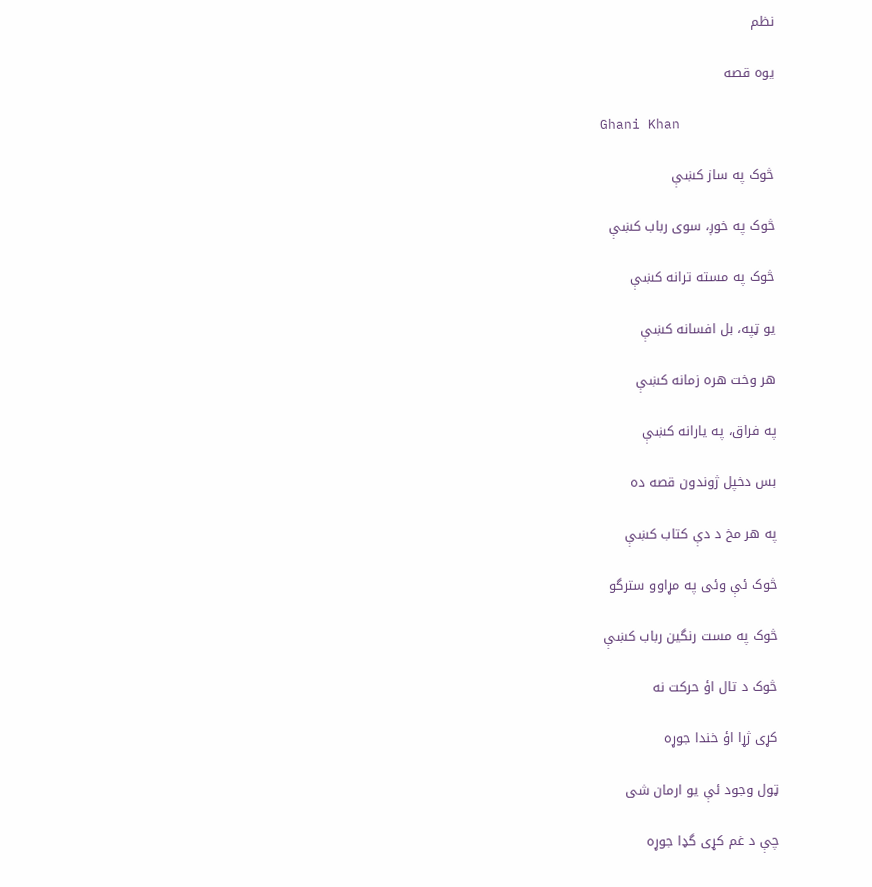نظم

يوه قصه

Ghani Khan

څوک په ساز کښې

څوک په خوږ، سوی رباب کښې

څوک په مسته ترانه کښې

يو ټپه، بل افسانه کښې

هر وخت هره زمانه کښې

په فراق، په يارانه کښې

بس دخپل ژوندون قصه ده

په هر مخ د دې کتاب کښې

څوک ئې وئی په مړاوو سترگو

څوک په مست رنگين رباب کښې

څوک د تال اؤ حرکت نه

کړی ژړا اؤ خندا جوړه

ټول وجود ئې يو ارمان شی

چې د غم کړی گډا جوړه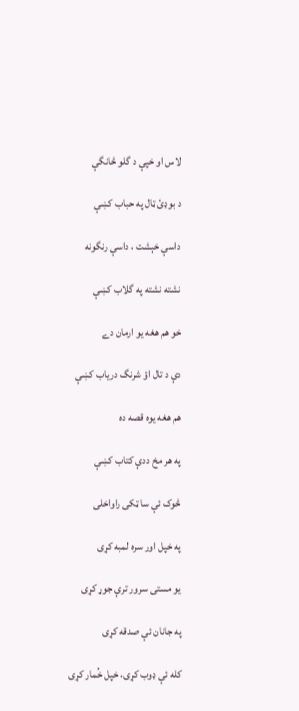لاس او خپې د گلو څانگې

د بوډئ ټال په حباب کښې

داسې خېشت ، داسې رنگونه

نشته نشته په گلاب کښې

خو هم هغه يو ارمان دے

دې د تال اؤ شرنگ درياب کښې

هم هغه يوه قصه ده

په هر مخ ددې کتاب کښې

څوک ئې سا ټکی راواخلی

په خپل اور سره لمبه کړی

يو مستی سرور ترې جوړ کړی

په جانان ئې صدقه کړی

کله ئې ډوب کړی، خپل خُمار کړی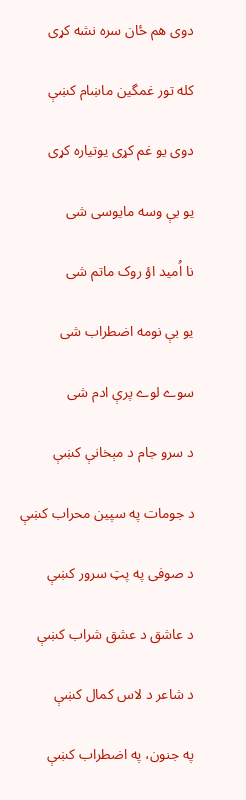دوی هم ځان سره نشه کړی

کله تور غمگين ماښام کښې

دوی يو غم کړی يوتياره کړی

يو بې وسه مايوسی شی

نا اُميد اؤ روک ماتم شی

يو بې نومه اضطراب شی

سوے لوے پرې ادم شی

د سرو جام د مېخانې کښې

د جومات په سپين محراب کښې

د صوفی په پټ سرور کښې

د عاشق د عشق شراب کښې

د شاعر د لاس کمال کښې

په جنون، په اضطراب کښې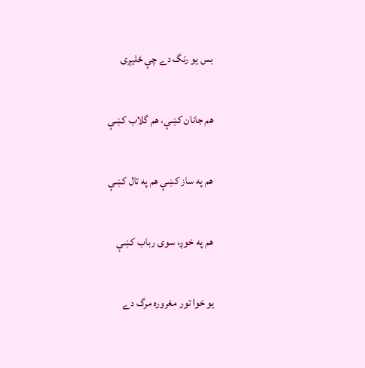بس يو رنگ دے چې ځليږی

هم جانان کښې، هم گلاب کښې

هم په ساز کښې هم په تال کښې

هم په خوږ، سوی رباب کښې

يو خوا تور مغروره مرگ دے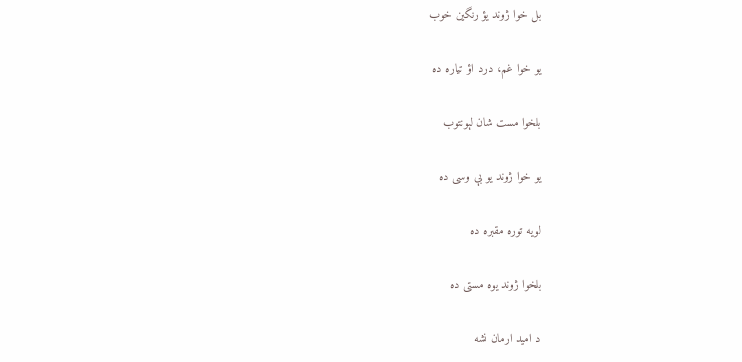بل خوا ژوند يؤ رنگين خوب

يو خوا غم، درد اؤ تياره ده

بلخوا مست شان لېونتوب

يو خوا ژوند يو بې وسی ده

لويه توره مقبره ده

بلخوا ژوند يوه مستی ده

د اميد ارمان نشه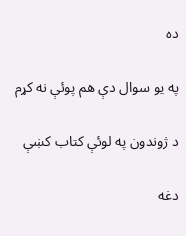ده

په يو سوال دې هم پوئې نه کړم

د ژوندون په لوئې کتاب کښې

دغه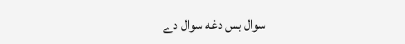سوال بس دغه سوال دے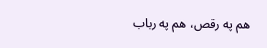هم په رقص، هم په رباب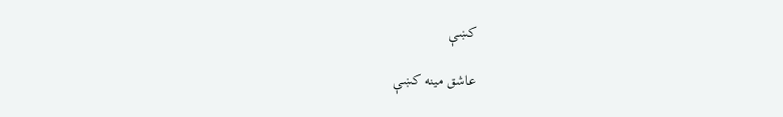کښې

عاشق مينه کښې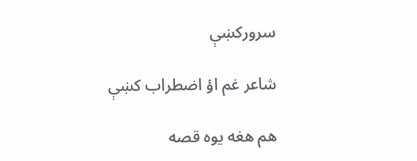سرورکښې

شاعر غم اؤ اضطراب کښې

هم هغه يوه قصه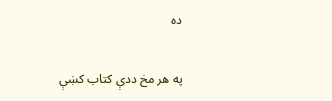ده

په هر مخ ددې کتاب کښې